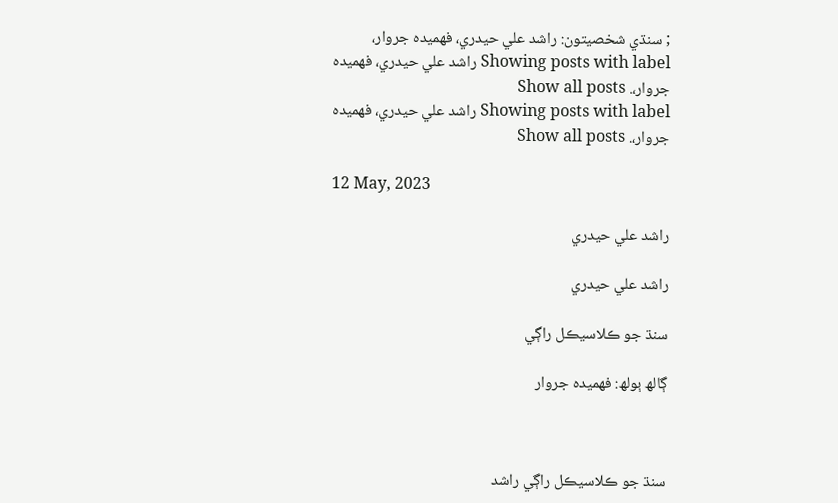; سنڌي شخصيتون: راشد علي حيدري، فهميده جروار،
Showing posts with label راشد علي حيدري، فهميده جروار،. Show all posts
Showing posts with label راشد علي حيدري، فهميده جروار،. Show all posts

12 May, 2023

راشد علي حيدري

راشد علي حيدري

سنڌ جو ڪلاسيڪل راڳي

ڳالھ ٻولھ: فهميده جروار



سنڌ جو ڪلاسيڪل راڳي راشد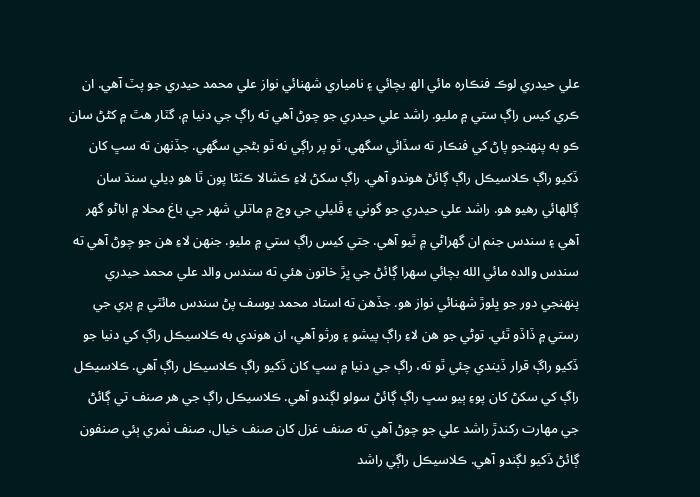علي حيدري لوڪ فنڪاره مائي الھ بچائي ۽ نامياري شهنائي نواز علي محمد حيدري جو پٽ آهي. ان ڪري کيس راڳ ستي ۾ مليو. راشد علي حيدري جو چوڻ آهي ته راڳ جي دنيا ۾، گٽار هٿ ۾ کڻڻ سان ڪو به پنهنجو پاڻ کي فنڪار ته سڏائي سگهي، ٿو پر راڳي نه ٿو بڻجي سگهي. جڏنهن ته سڀ کان ڏکيو راڳ ڪلاسيڪل راڳ ڳائڻ هوندو آهي. راڳ سکڻ لاءِ ڪشالا ڪٽڻا پون ٿا هو ڊيلي سنڌ سان ڳالهائي رهيو هو. راشد علي حيدري جو گوني ۽ ڦليلي جي وچ ۾ ماتلي شهر جي باغ محلا ۾ اباڻو گهر آهي ۽ سندس جنم ان گهراڻي ۾ ٿيو آهي. جتي کيس راڳ ستي ۾ مليو. جنهن لاءِ هن جو چوڻ آهي ته سندس والده مائي الله بچائي سهرا ڳائڻ جي ڀڙ خاتون هئي ته سندس والد علي محمد حيدري پنهنجي دور جو ڀلوڙ شهنائي نواز هو. جڏهن ته استاد محمد يوسف پڻ سندس مائٽي ۾ پري جي رستي ۾ ڏاڏو ٿئي. توڻي جو هن لاءِ راڳ پيشو ۽ ورثو آهي، ان هوندي به ڪلاسيڪل راڳ کي دنيا جو ڏکيو راڳ قرار ڏيندي چئي ٿو ته، راڳ جي دنيا ۾ سڀ کان ڏکيو راڳ ڪلاسيڪل راڳ آهي. ڪلاسيڪل راڳ کي سکڻ کان پوءِ ٻيو سڀ راڳ ڳائڻ سولو لڳندو آهي. ڪلاسيڪل راڳ جي هر صنف تي ڳائڻ جي مهارت رکندڙ راشد علي جو چوڻ آهي ته صنف غزل کان صنف خيال، صنف ٺمري ٻئي صنفون ڳائڻ ڏکيو لڳندو آهي. ڪلاسيڪل راڳي راشد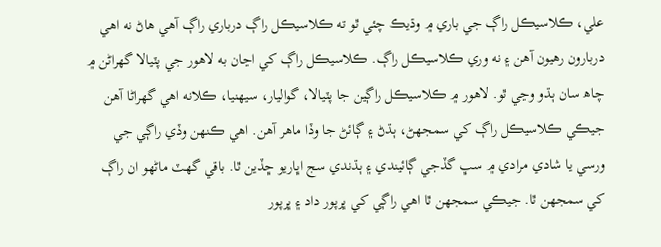علي، ڪلاسيڪل راڳ جي باري ۾ وڌيڪ چئي ٿو ته ڪلاسيڪل راڳ درباري راڳ آهي هاڻ نه اهي دربارون رهيون آهن ۽ نه وري ڪلاسيڪل راڳ. ڪلاسيڪل راڳ کي اڃان به لاهور جي پٽيالا گهراڻن ۾ چاھ سان ٻڌو وڃي ٿو. لاهور ۾ ڪلاسيڪل راڳين جا پٽيالا، گواليار، سيهنيا، ڪلانه اهي گهراڻا آهن جيڪي ڪلاسيڪل راڳ کي سمجهڻ، ٻڌڻ ۽ ڳائڻ جا وڏا ماهر آهن. اهي ڪنهن وڏي راڳي جي ورسي يا شادي مرادي ۾ سڀ گڏجي ڳائيندي ۽ ٻڌندي سج اڀاريو ڇڏين ٿا. باقي گهٽ ماڻهو ان راڳ کي سمجهن ٿا. جيڪي سمجهن ٿا اهي راڳي کي ڀرپور داد ۽ ڀرپور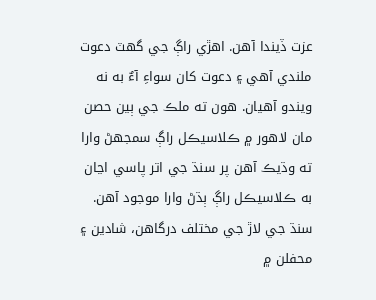عزت ڏيندا آهن. اهڙي راڳ جي گهٽ دعوت ملندي آهي ۽ دعوت کان سواءِ آءٌ به نه ويندو آهيان. هون ته ملڪ جي ٻين حصن مان لاهور ۾ ڪلاسيڪل راڳ سمجهڻ وارا ته وڌيڪ آهن پر سنڌ جي اتر پاسي اڃان به ڪلاسيڪل راڳ ٻڌڻ وارا موجود آهن. سنڌ جي لاڙ جي مختلف درگاهن، شادين ۽ محفلن ۾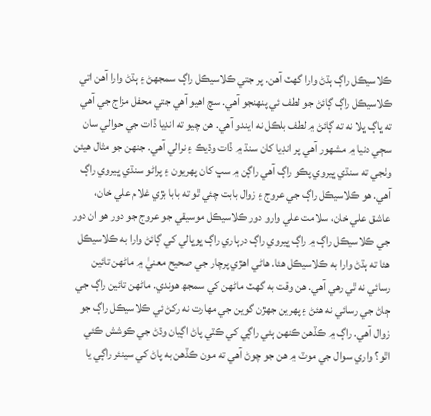ڪلاسيڪل راڳ ٻڌڻ وارا گهٽ آهن. پر جتي ڪلاسيڪل راڳ سمجهڻ ۽ ٻڌڻ وارا آهن اتي ڪلاسيڪل راڳ ڳائڻ جو لطف ئي پنهنجو آهي. سچ اهيو آهي جتي محفل مزاج جي آهي ته ڀاڳ ڀلا نه ته ڳائڻ ۾ لطف بلڪل نه ايندو آهي. هن چيو ته انڊيا ڏات جي حوالي سان سڄي دنيا ۾ مشهور آهي پر انڊيا کان سنڌ ۾ ڏات وڌيڪ ۽ نرالي آهي. جنهن جو مثال هيئن وٺجي ته سنڌي ڀيروي پڪو راڳ آهي راڳن ۾ سڀ کان پهريون ۽ پراڻو سنڌي ڀيروي راڳ آهي. هو ڪلاسيڪل راڳ جي عروج ۽ زوال بابت چئي ٿو ته بابا بڙي غلام علي خان، عاشق علي خان، سلامت علي وارو دور ڪلاسيڪل موسيقي جو عروج جو دور هو ان دور جي ڪلاسيڪل راڳ ۾ راڳ ڀيروي راڳ درٻاري راڳ ڀوڀالي کي ڳائڻ وارا به ڪلاسيڪل هئا ته ٻڌڻ وارا به ڪلاسيڪل هئا. هاڻي اهڙي پرچار جي صحيح معنيٰ ۾ ماڻهن تائين رسائي نه ٿي رهي آهي. هن وقت به گهٽ ماڻهن کي سمجھ هوندي. ماڻهن تائين راڳ جي ڄاڻ جي رسائي نه هئڻ ۽ پهرين جهڙن گوين جي مهارت نه رکڻ ئي ڪلاسيڪل راڳ جو زوال آهي. راڳ ۾ ڪڏهن ڪنهن ٻئي راڳي کي ڪٽي پاڻ اڳيان وڌڻ جي ڪوشش ڪئي اٿو؟ واري سوال جي موٽ ۾ هن جو چوڻ آهي ته مون ڪڏهن به پاڻ کي سينئر راڳي يا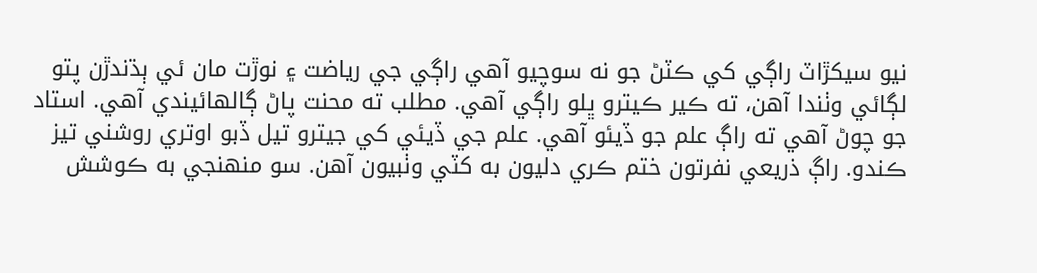نيو سيکڙاٽ راڳي کي ڪٽڻ جو نه سوچيو آهي راڳي جي رياضت ۽ نوڙت مان ئي ٻڌندڙن پتو لڳائي وٺندا آهن، ته ڪير ڪيترو ڀلو راڳي آهي. مطلب ته محنت پاڻ ڳالهائيندي آهي. استاد جو چوڻ آهي ته راڳ علم جو ڏيئو آهي. علم جي ڏيئي کي جيترو تيل ڏبو اوتري روشني تيز ڪندو. راڳ ذريعي نفرتون ختم ڪري دليون به کٽي وٺبيون آهن. سو منهنجي به ڪوشش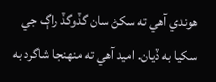هوندي آهي ته سکڻ سان گڏوگڏ راڳ جي سکيا به ڏيان. اميد آهي ته منهنجا شاگرد به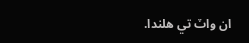ان واٽ تي هلندا.